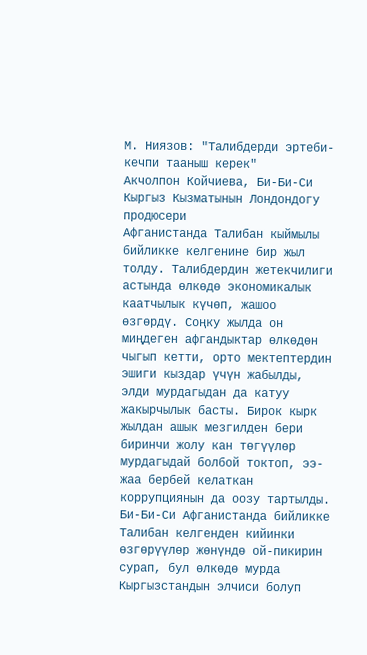М. Ниязов: "Талибдерди эртеби-кечпи тааныш керек"
Акчолпон Койчиева, Би-Би-Си Кыргыз Кызматынын Лондондогу продюсери
Афганистанда Талибан кыймылы бийликке келгенине бир жыл толду. Талибдердин жетекчилиги астында өлкөдө экономикалык каатчылык күчөп, жашоо өзгөрдү. Соңку жылда он миңдеген афгандыктар өлкөдөн чыгып кетти, орто мектептердин эшиги кыздар үчүн жабылды, элди мурдагыдан да катуу жакырчылык басты. Бирок кырк жылдан ашык мезгилден бери биринчи жолу кан төгүүлөр мурдагыдай болбой токтоп, ээ-жаа бербей келаткан коррупциянын да оозу тартылды.
Би-Би-Си Афганистанда бийликке Талибан келгенден кийинки өзгөрүүлөр жөнүндө ой-пикирин сурап, бул өлкөдө мурда Кыргызстандын элчиси болуп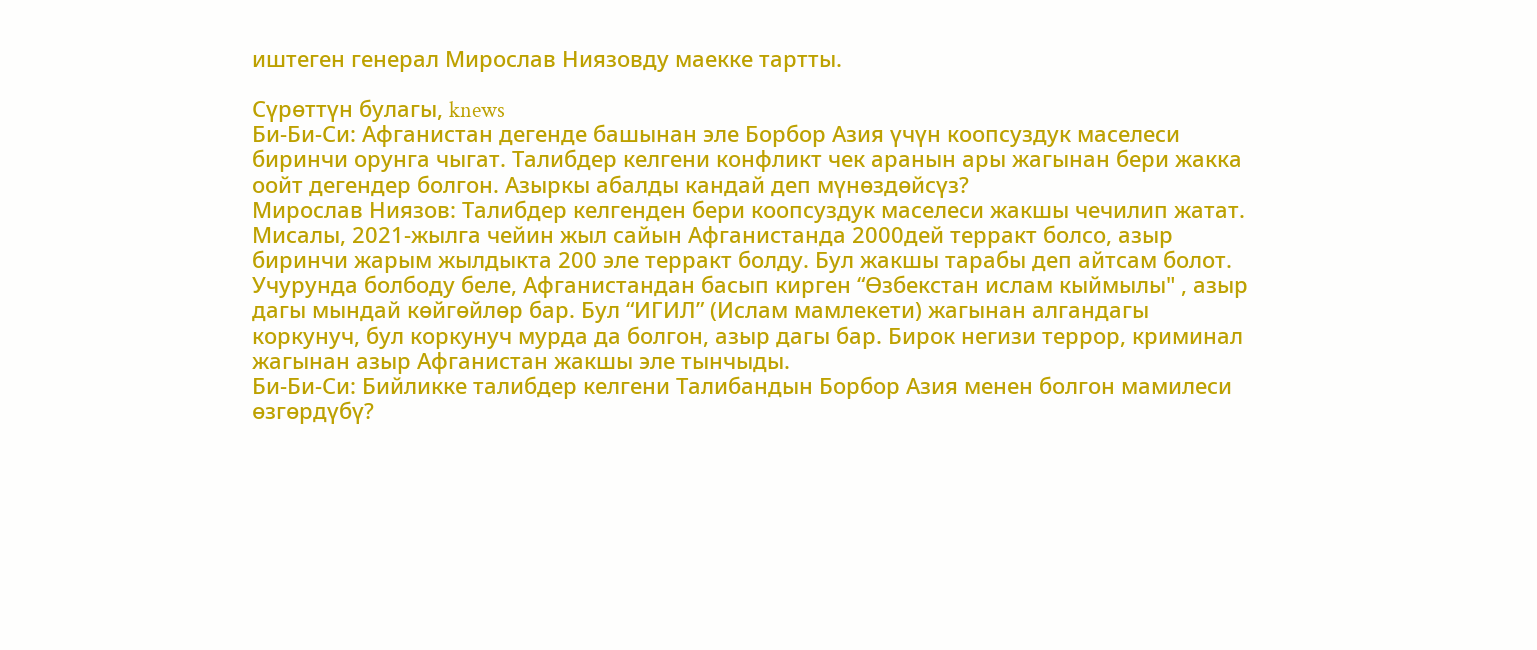иштеген генерал Мирослав Ниязовду маекке тартты.

Сүрөттүн булагы, knews
Би-Би-Си: Афганистан дегенде башынан эле Борбор Азия үчүн коопсуздук маселеси биринчи орунга чыгат. Талибдер келгени конфликт чек аранын ары жагынан бери жакка оойт дегендер болгон. Азыркы абалды кандай деп мүнөздөйсүз?
Мирослав Ниязов: Талибдер келгенден бери коопсуздук маселеси жакшы чечилип жатат. Мисалы, 2021-жылга чейин жыл сайын Афганистанда 2000дей терракт болсо, азыр биринчи жарым жылдыкта 200 эле терракт болду. Бул жакшы тарабы деп айтсам болот. Учурунда болбоду беле, Афганистандан басып кирген “Өзбекстан ислам кыймылы" , азыр дагы мындай көйгөйлөр бар. Бул “ИГИЛ” (Ислам мамлекети) жагынан алгандагы коркунуч, бул коркунуч мурда да болгон, азыр дагы бар. Бирок негизи террор, криминал жагынан азыр Афганистан жакшы эле тынчыды.
Би-Би-Си: Бийликке талибдер келгени Талибандын Борбор Азия менен болгон мамилеси өзгөрдүбү?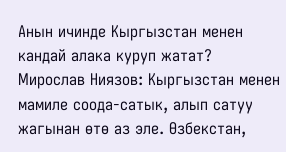Анын ичинде Кыргызстан менен кандай алака куруп жатат?
Мирослав Ниязов: Кыргызстан менен мамиле соода-сатык, алып сатуу жагынан өтө аз эле. Өзбекстан,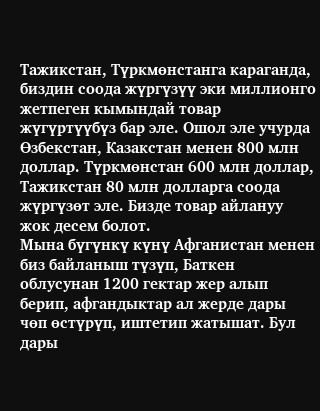Тажикстан, Түркмөнстанга караганда, биздин соода жүргүзүү эки миллионго жетпеген кымындай товар жүгүртүүбүз бар эле. Ошол эле учурда Өзбекстан, Казакстан менен 800 млн доллар. Түркмөнстан 600 млн доллар, Тажикстан 80 млн долларга соода жүргүзөт эле. Бизде товар айлануу жок десем болот.
Мына бүгүнкү күнү Афганистан менен биз байланыш түзүп, Баткен облусунан 1200 гектар жер алып берип, афгандыктар ал жерде дары чөп өстүрүп, иштетип жатышат. Бул дары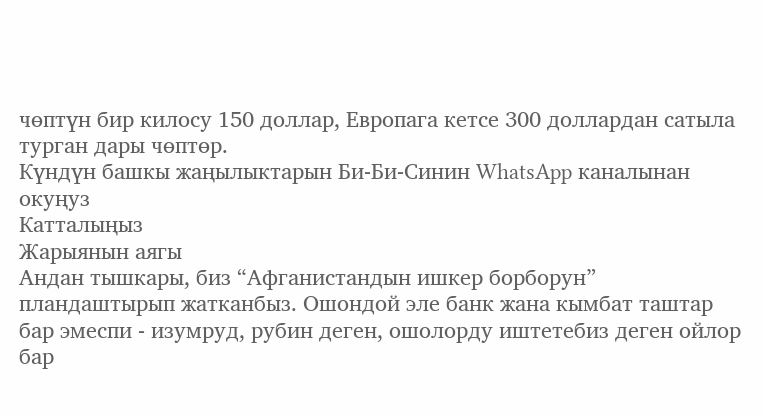чөптүн бир килосу 150 доллар, Европага кетсе 300 доллардан сатыла турган дары чөптөр.
Күндүн башкы жаңылыктарын Би-Би-Синин WhatsApp каналынан окуңуз
Катталыңыз
Жарыянын аягы
Андан тышкары, биз “Афганистандын ишкер борборун” пландаштырып жатканбыз. Ошондой эле банк жана кымбат таштар бар эмеспи - изумруд, рубин деген, ошолорду иштетебиз деген ойлор бар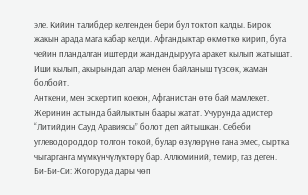эле. Кийин талибдер келгенден бери бул токтоп калды. Бирок жакын арада мага кабар келди. Афгандыктар өкмөткө кирип, буга чейин пландалган иштерди жандандырууга аракет кылып жатышат. Иши кылып, акырындап алар менен байланыш түзсөк, жаман болбойт.
Анткени, мен эскертип коеюн, Афганистан өтө бай мамлекет. Жеринин астында байлыктын баары жатат. Учурунда адистер “Литийдин Сауд Аравиясы” болот деп айтышкан. Себеби углеводороддор толгон токой, булар өзүлөрүнө гана эмес, сыртка чыгарганга мүмкүнчүлүктөрү бар. Аллюминий, темир, газ деген.
Би-Би-Си: Жогоруда дары чөп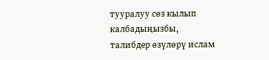тууралуу сөз кылып калбадыңызбы, талибдер өзүлөрү ислам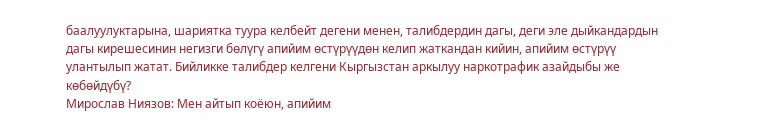баалуулуктарына, шариятка туура келбейт дегени менен, талибдердин дагы, деги эле дыйкандардын дагы кирешесинин негизги бөлүгү апийим өстүрүүдөн келип жаткандан кийин, апийим өстүрүү улантылып жатат. Бийликке талибдер келгени Кыргызстан аркылуу наркотрафик азайдыбы же көбөйдүбү?
Мирослав Ниязов: Мен айтып коёюн, апийим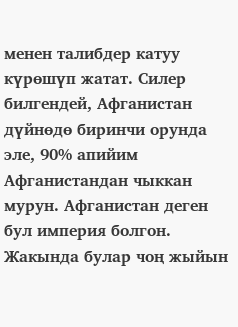менен талибдер катуу күрөшүп жатат. Силер билгендей, Афганистан дүйнөдө биринчи орунда эле, 90% апийим Афганистандан чыккан мурун. Афганистан деген бул империя болгон.
Жакында булар чоң жыйын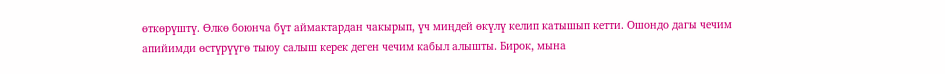өткөрүштү. Өлкө боюнча бүт аймактардан чакырып, үч миңдей өкүлү келип катышып кетти. Ошондо дагы чечим апийимди өстүрүүгө тыюу салыш керек деген чечим кабыл алышты. Бирок, мына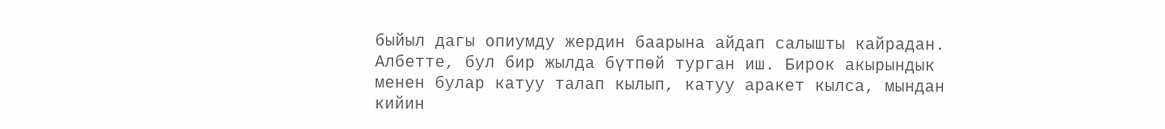быйыл дагы опиумду жердин баарына айдап салышты кайрадан. Албетте, бул бир жылда бүтпөй турган иш. Бирок акырындык менен булар катуу талап кылып, катуу аракет кылса, мындан кийин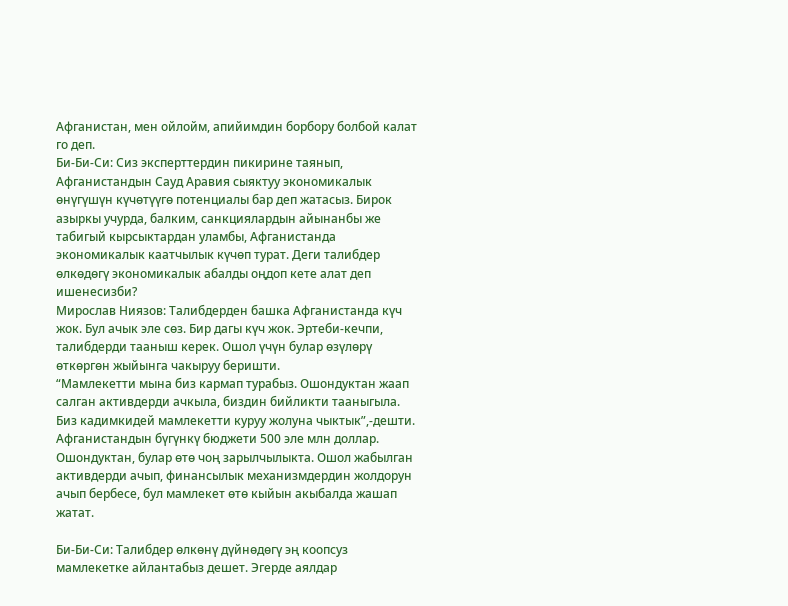Афганистан, мен ойлойм, апийимдин борбору болбой калат го деп.
Би-Би-Си: Сиз эксперттердин пикирине таянып, Афганистандын Сауд Аравия сыяктуу экономикалык өнүгүшүн күчөтүүгө потенциалы бар деп жатасыз. Бирок азыркы учурда, балким, санкциялардын айынанбы же табигый кырсыктардан уламбы, Афганистанда экономикалык каатчылык күчөп турат. Деги талибдер өлкөдөгү экономикалык абалды оңдоп кете алат деп ишенесизби?
Мирослав Ниязов: Талибдерден башка Афганистанда күч жок. Бул ачык эле сөз. Бир дагы күч жок. Эртеби-кечпи, талибдерди тааныш керек. Ошол үчүн булар өзүлөрү өткөргөн жыйынга чакыруу беришти.
“Мамлекетти мына биз кармап турабыз. Ошондуктан жаап салган активдерди ачкыла, биздин бийликти тааныгыла. Биз кадимкидей мамлекетти куруу жолуна чыктык”,-дешти.
Афганистандын бүгүнкү бюджети 500 эле млн доллар. Ошондуктан, булар өтө чоң зарылчылыкта. Ошол жабылган активдерди ачып, финансылык механизмдердин жолдорун ачып бербесе, бул мамлекет өтө кыйын акыбалда жашап жатат.

Би-Би-Си: Талибдер өлкөнү дүйнөдөгү эң коопсуз мамлекетке айлантабыз дешет. Эгерде аялдар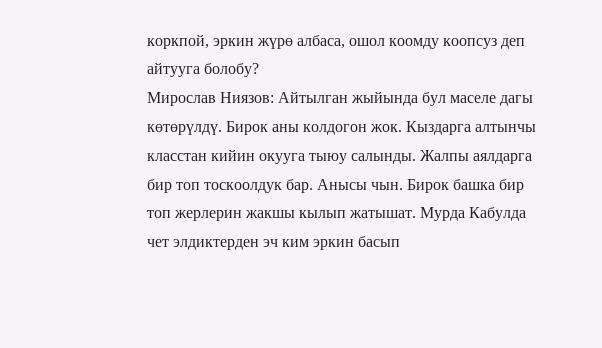коркпой, эркин жүрө албаса, ошол коомду коопсуз деп айтууга болобу?
Мирослав Ниязов: Айтылган жыйында бул маселе дагы көтөрүлдү. Бирок аны колдогон жок. Кыздарга алтынчы класстан кийин окууга тыюу салынды. Жалпы аялдарга бир топ тоскоолдук бар. Анысы чын. Бирок башка бир топ жерлерин жакшы кылып жатышат. Мурда Кабулда чет элдиктерден эч ким эркин басып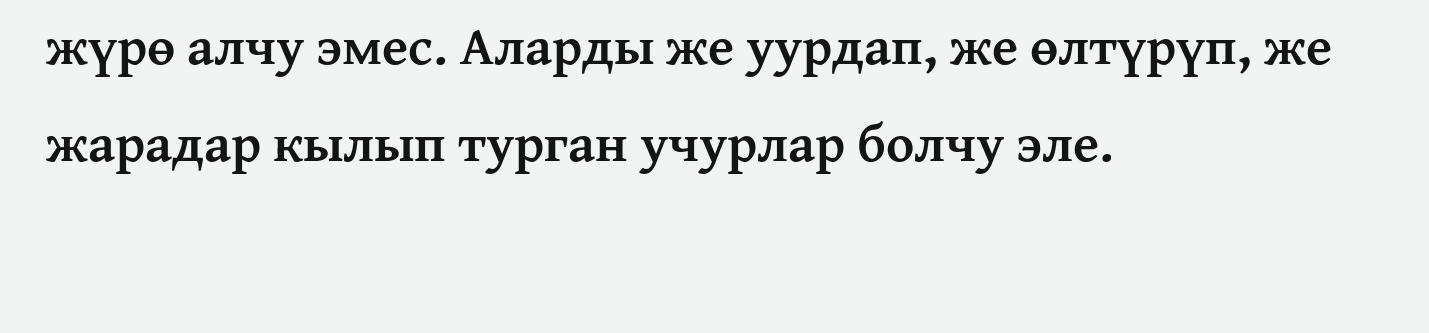жүрө алчу эмес. Аларды же уурдап, же өлтүрүп, же жарадар кылып турган учурлар болчу эле.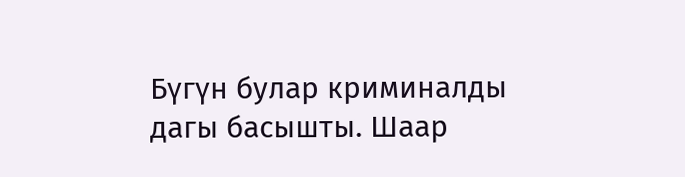Бүгүн булар криминалды дагы басышты. Шаар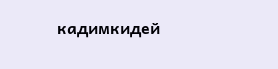кадимкидей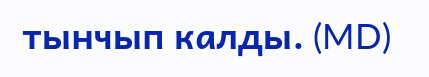тынчып калды. (MD)